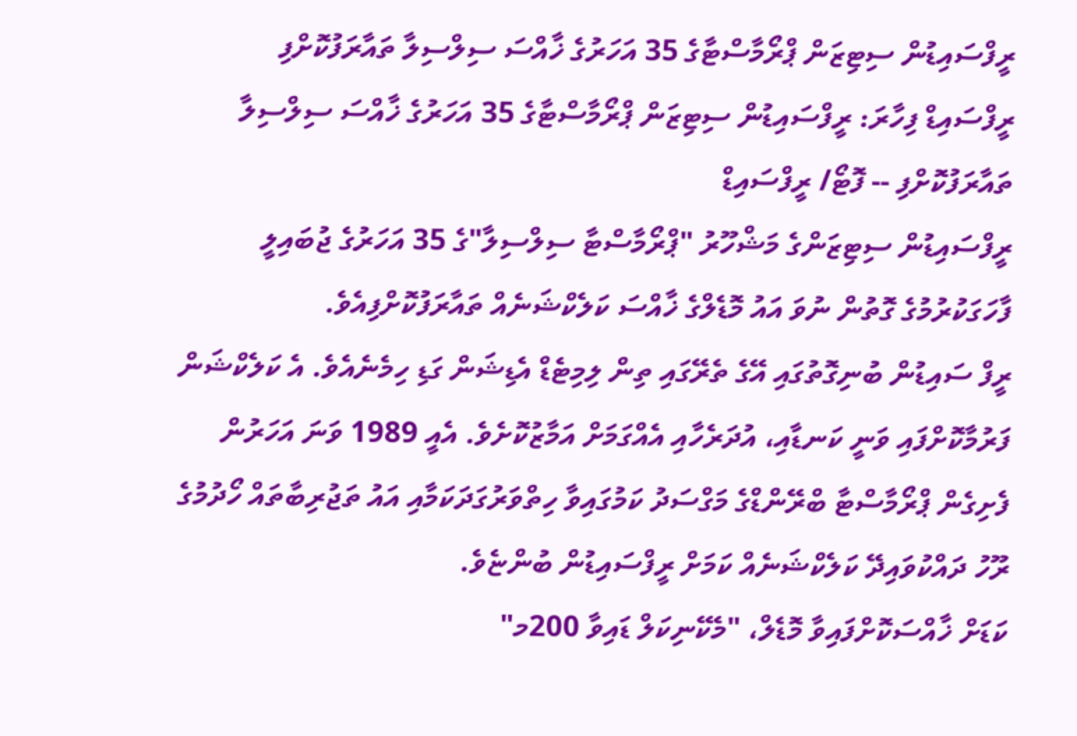ރީފްސައިޑުން ސިޓިޒަން ޕްރޯމާސްޓާގެ 35 އަހަރުގެ ޚާއްސަ ސިލްސިލާ ތައާރަފުކޮށްފި
ރީފްސައިޑް ފިހާރަ: ރީފްސައިޑުން ސިޓިޒަން ޕްރޯމާސްޓާގެ 35 އަހަރުގެ ޚާއްސަ ސިލްސިލާ ތައާރަފުކޮށްފި -- ފޮޓޯ/ ރީފްސައިޑް
ރީފްސައިޑުން ސިޓިޒަންގެ މަޝްހޫރު "ޕްރޯމާސްޓާ ސިލްސިލާ"ގެ 35 އަހަރުގެ ޖުބައިލީ ފާހަގަކުރުމުގެ ގޮތުން ނުވަ އައު މޮޑެލްގެ ޚާއްސަ ކަލެކްޝަނެއް ތައާރަފުކޮށްފިއެވެ.
ރީފް ސައިޑުން ބުނިގޮތުގައި އޭގެ ތެރޭގައި ތިން ލިމިޓެޑް އެޑިޝަން ގަޑި ހިމެނެއެވެ. އެ ކަލެކްޝަން ފަރުމާކޮށްފައި ވަނީ ކަނޑާއި، އުދަރެހާއި އެއްގަމަށް އަމާޒުކޮށެވެ. އެއީ 1989 ވަނަ އަހަރުން ފެށިގެން ޕްރޯމާސްޓާ ބްރޭންޑްގެ މަގްސަދު ކަމުގައިވާ ހިތްވަރުގަދަކަމާއި އައު ތަޖުރިބާތައް ހޯދުމުގެ ރޫހު ދައްކުވައިދޭ ކަލެކްޝަނެއް ކަމަށް ރީފްސައިޑުން ބުންޏެވެ.
ކަޑަށް ޚާއްސަކޮށްފައިވާ މޮޑެލް، "މެކޭނިކަލް ޑައިވާ 200މ"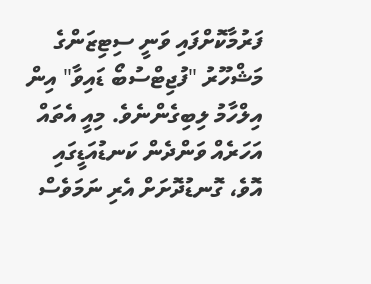ފަރުމާކޮށްފައި ވަނީ ސިޓިޒަންގެ މަޝްހޫރު "ފުޖިޓްސުބޯ ޑައިވާ" އިން އިލްހާމު ލިބިގެންނެވެ. މިއީ އެތައް އަހަރެއް ވަންދެން ކަނޑުއަޑީގައި އޮވެ، ގޮނޑުދޮށަށް އެރި ނަމަވެސް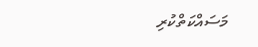މަސައްކަތްކުރި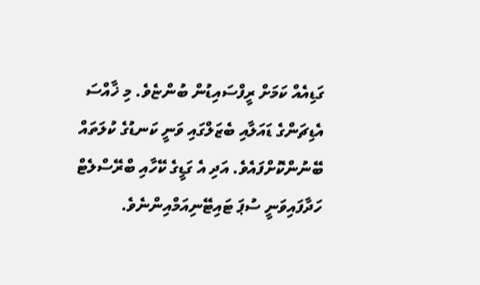ގަޑިއެއް ކަމަށް ރީފްސައިޑުން ބުންޏެވެ. މި ޚާއްސަ އެޑިޗަންގެ ޑައަލާއި ބެޒަލްގައި ވަނީ ކަނޑުގެ ކުލަތައް ބޭނުންކޮށްފައެވެ. އަދި އެ ގަޑީގެ ކޭހާއި ބްރޭސްލެޓް ހަދާފައިވަނީ ސުޕަ ޓައިޓޭނިއަމްއިންނެވެ.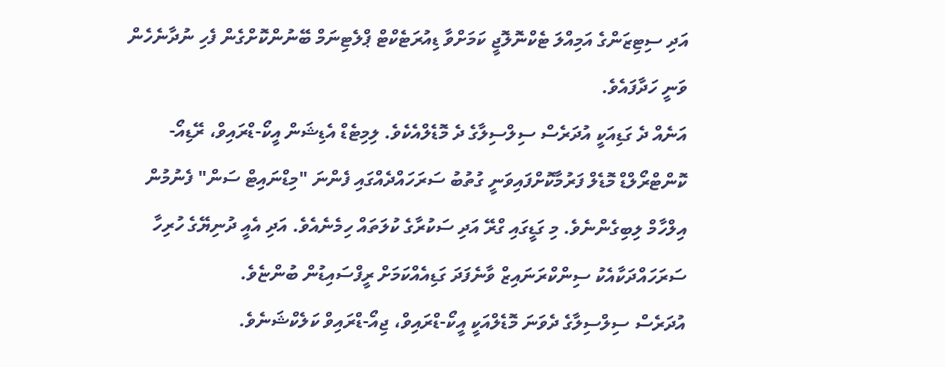އަދި ސިޓިޒަންގެ އަމިއްލަ ޓެކްނޮލޮޖީ ކަމަށްވާ ޑިއުރަޓެކްޓް ޕްލެޓިނަމް ބޭނުންކޮށްގެން ފެހި ނުދާނެހެން ވަނީ ހަދާފައެވެ.
އަނެއް ދެ ގަޑިއަކީ އުދަރެސް ސިލްސިލާގެ ދެ މޮޑެލްއެކެވެ. ލިމިޓެޑް އެޑިޝަން އީކޯ-ޑްރައިވް، ރޭޑިއޯ-ކޮންޓްރޯލްޑް މޮޑެލް ފަރުމާކޮށްފައިވަނީ ގުތުބު ސަރަހައްދެއްގައި ފެންނަ "މިޑްނައިޓް ސަން" ފެނުމުން އިލްހާމް ލިބިގެންނެވެ. މި ގަޑީގައި ގްރޭ އަދި ސަކުރާގެ ކުލަތައް ހިމެނެއެވެ. އަދި އެއީ ދުނިޔޭގެ ހުރިހާ ސަރަހައްދަކާއެކު ސިންކްރަނައިޒް ވާނެފަދަ ގަޑިއެއްކަމަށް ރީފްސައިޑުން ބުންޏެވެ.
އުދަރެސް ސިލްސިލާގެ ދެވަނަ މޮޑެލްއަކީ އީކޯ-ޑްރައިވް، ޖިއޯ-ޑްރައިވް ކަލެކްޝަނެވެ.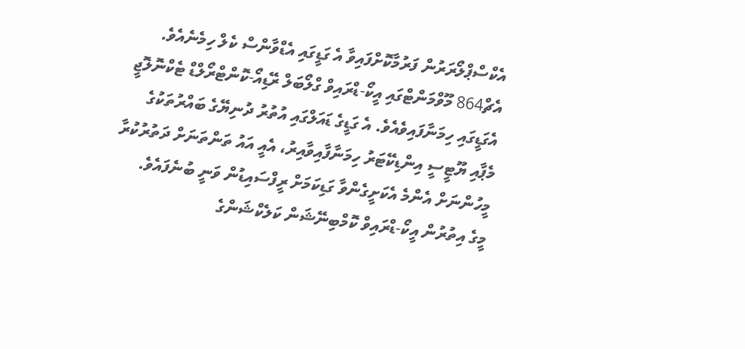އެކްސްޕްލޯރަރުން ފަރުމާކޮށްފައިވާ އެ ގަޑީގައި އެޑްވާންސް ކެލް ހިމެނެއެވެ. އެޗް864 މޫވްމަންޓްގައި އީކޯ-ޑްރައިވް ގްލޯބަލް ރޭޑިއޯ-ކޮންޓްރޯލްޑް ޓެކްނޮލޮޖީ އެގަޑީގައި ހިމަނާފައިވެއެވެ. އެ ގަޑީގެ ޑައަލްގައި އުތުރު ދުނިޔޭގެ ބައްރުތަކުގެ މެޕާއި ޔޫޓީސީ އިންޑިކޭޓަރު ހިމަނާފާއިވާއިރު، އެއީ އައު ތަންތަނަށް ދަތުރުކުރާ މީހުންނަށް އެންމެ އެކަށީގެންވާ ގަޑިކަމަށް ރީފްސައިޑުން ވަނީ ބުނެފައެވެ.
މީގެ އިތުރުން އީކޯ-ޑްރައިވް ކޮމްބިނޭޝަން ކަލެކްޝަންގެ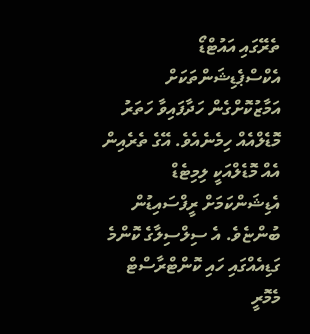ތެރޭގައި އައުޓްޑޯ އެކްސްޕެޑިޝަންތަކަށް އަމާޒުކޮށްގެން ހަދާފައިވާ ހަތަރު މޮޑެލްއެއް ހިމެނެއެވެ. އޭގެ ތެރެއިން އެއް މޮޑެލްއަކީ ލިމިޓެޑް އެޑިޝަންކަމަށް ރީފްސައިޑުން ބުންޏެވެ. އެ ސިލްސިލާގެ ކޮންމެ ގަޑިއެއްގައި ހައި ކޮންޓްރާސްޓް މެމޮރީ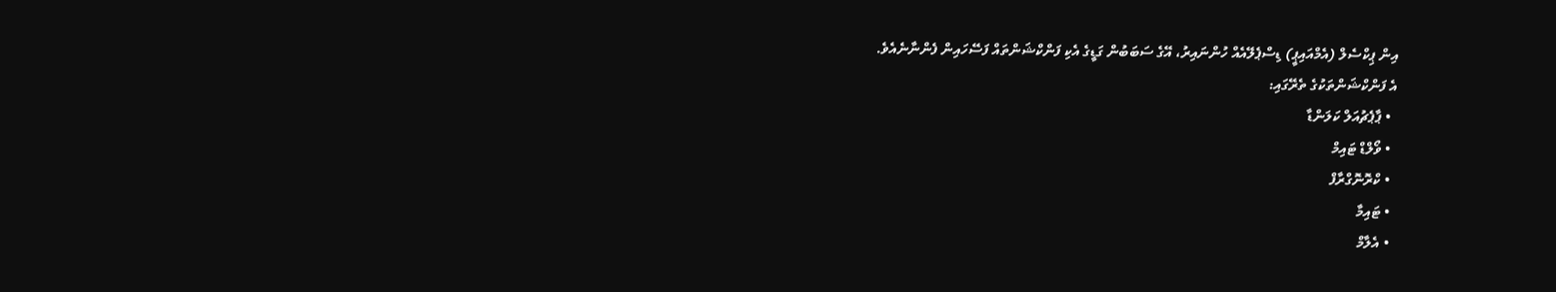އިން ޕިކްސެލް (އެމްއައިޕީ) ޑިސްޕެލޭއެއް ހުންނައިރު، އޭގެ ސަބަބުން ގަޑީގެ އެކި ފަންކްޝަންތައް ފަސޭހައިން ފެންނާނެއެވެ.
އެ ފަންކްޝަންތަކުގެ ތެރޭގައި:
  • ޕާޕެޗުއަލް ކަލަންޑާ
  • ވޯލްޑް ޓައިމް
  • ކްރޮނޮގްރާފް
  • ޓައިމާ
  • އެލާމް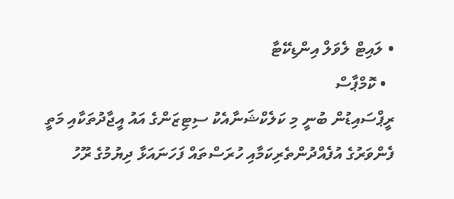• ލައިޓް ލެވަލް އިންޑިކޭޓާ
  • ކޮމްޕާސް
ރީޕްސައިޑުން ބުނީ މި ކަލެކްޝަނާއެކު ސިޓިޒަންގެ އައު އީޖާދުތަކާއި މަތީ ފެންވަރުގެ އުފެއްދުންތެރިކަމާއި ހުރަސްތައް ފަހަނައަޅާ ދިޔުމުގެ ރޫހު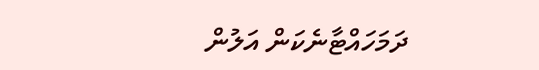ދަމަހައްޓާނެކަން އަލުން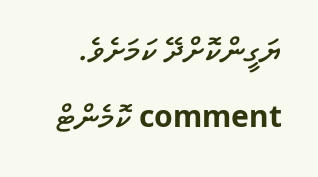ޔަގީންކޮށްދޭ ކަމަށެވެ.
comment ކޮމެންޓް